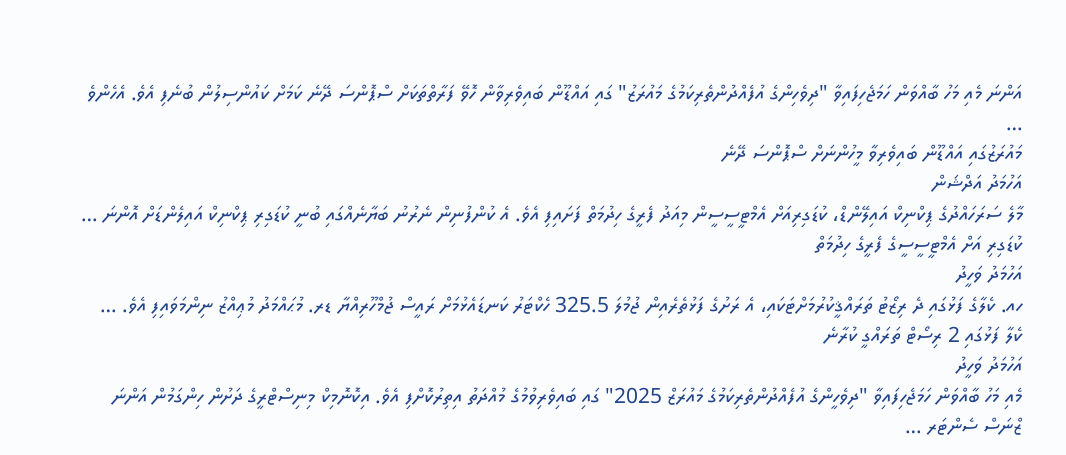އަންނަ މެއި މަހު ބާއްވަން ހަމަޖެހިފައިވާ "ދިވެހިންގެ އުފެއްދުންތެރިކަމުގެ މައުރަޒު" ގައި އައްޑޫން ބައިވެރިވާން ހޮވޭ ފަރާތްތަކަށް ސްޕޮންސަ ދޭނެ ކަމަށް ކައުންސިލުން ބުނެފި އެވެ. އެހެންވެ …
މައުރަޒުގައި އައްޑޫން ބައިވެރިވާ މީހުންނަށް ސްޕޮންސަ ދޭނެ
އަހުމަދު އަދްޝަން
މާލެ ސަރަހައްދުގެ ޕިކްނިކް އައިލޭންޑް، ކުޑަގިރިއަށް އެމްޓީސީސީން މިއަދު ފެރީގެ ހިދުމަތް ފަށައިފި އެވެ. އެ ކުންފުނިން ނެރުނު ބަޔާނެއްގައި ބުނީ ކުޑަގިރި ޕިކްނިކް އައިލެންޑަށް އޮންނަ …
ކުޑަގިރި އަށް އެމްޓީސީސީގެ ފެރީގެ ހިދުމަތް
އަހުމަދު ވަހީދު
ހއ. ކެލާގެ ފަޅުގައި ދެ ރިޒޯޓު ތަރައްޤީކުރުމަށްޓަކައި، އެ ރަށުގެ ފަޅުތެރެއިން ޖުމުލަ 325.5 ހެކްޓަރު ކަނޑައެޅުމަށް ރައީސް ޖުމްހޫރިއްޔާ ޑރ. މުޙައްމަދު މުޢިއްޒު ނިންމަވައިފި އެވެ. …
ކެލާ ފަޅުގައި 2 ރިސޯޓް ތަރައްގީ ކުރާނެ
އަހުމަދު ވަހީދު
މެއި މަހު ބާއްވަން ހަމަޖެހިފައިވާ "ދިވެހީންގެ އުފެއްދުންތެރިކަމުގެ މައުރަޒް 2025" ގައި ބައިވެރިވުމުގެ މުއްދަތު އިތިރުކޮށްފި އެވެ. އިކޮނޮމިކް މިނިސްޓްރީގެ ދަށުން ހިންގަމުން އަންނަ ޒްނަސް ސެންޓަރ …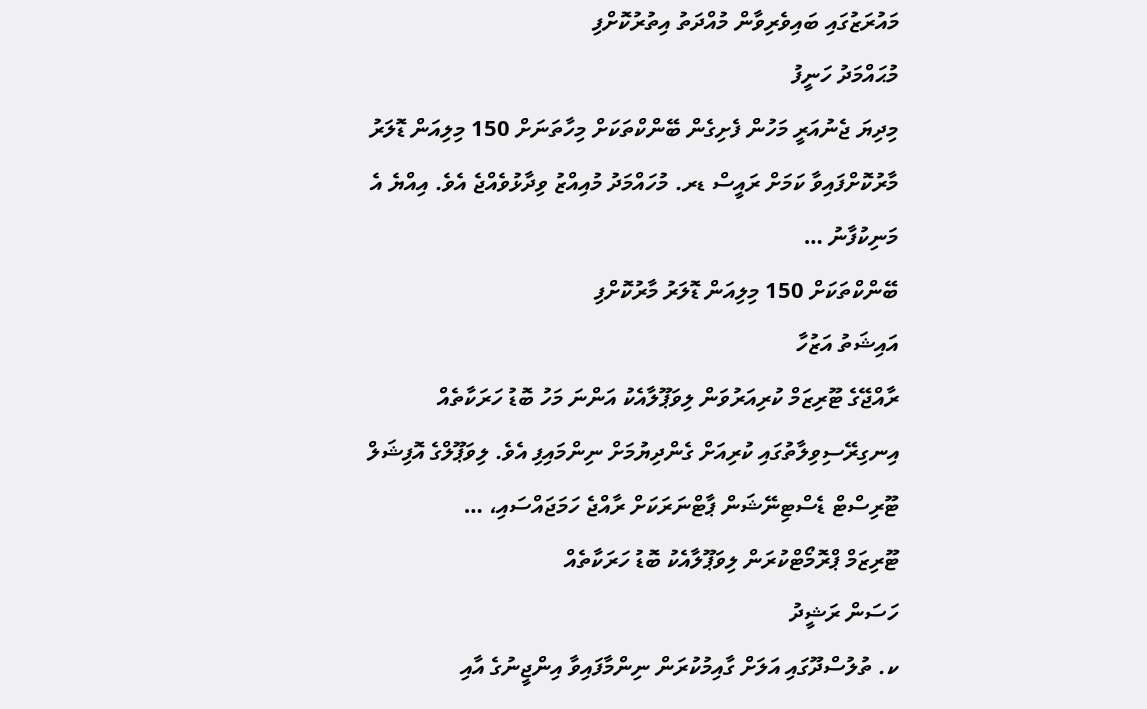މައުރަޒުގައި ބައިވެރިވާން މުއްދަތު އިތުރުކޮށްފި
މުޙައްމަދު ހަނީފު
މިދިޔަ ޖެނުއަރީ މަހުން ފެށިގެން ބޭންކްތަކަށް މިހާތަނަށް 150 މިލިއަން ޑޮލަރު މާރުކޮށްފައިވާ ކަމަށް ރައީސް ޑރ. މުހައްމަދު މުއިއްޒު ވިދާޅުވެއްޖެ އެވެ. އިއްޔެ އެ މަނިކުފާނު …
ބޭންކްތަކަށް 150 މިލިއަން ޑޮލަރު މާރުކޮށްފި
އައިޝަތު އަޒުހާ
ރާއްޖޭގެ ޓޫރިޒަމް ކުރިއަރުވަން ލިވަޕޫލާއެކު އަންނަ މަހު ބޮޑު ހަރަކާތެއް އިނގިރޭސިވިލާތުގައި ކުރިއަށް ގެންދިޔުމަށް ނިންމައިފި އެވެ. ލިވަޕޫލްގެ އޮފިޝަލް ޓޫރިސްޓް ޑެސްޓިނޭޝަން ޕާޓްނަރަކަށް ރާއްޖެ ހަމަޖައްސައި، …
ޓޫރިޒަމް ޕްރޮމޯޓްކުރަން ލިވަޕޫލާއެކު ބޮޑު ހަރަކާތެއް
ހަސަން ރަޝީދު
ކ. ތުލުސްދޫގައި އަލަށް ގާއިމުކުރަން ނިންމާފައިވާ އިންޖީނުގެ އާއި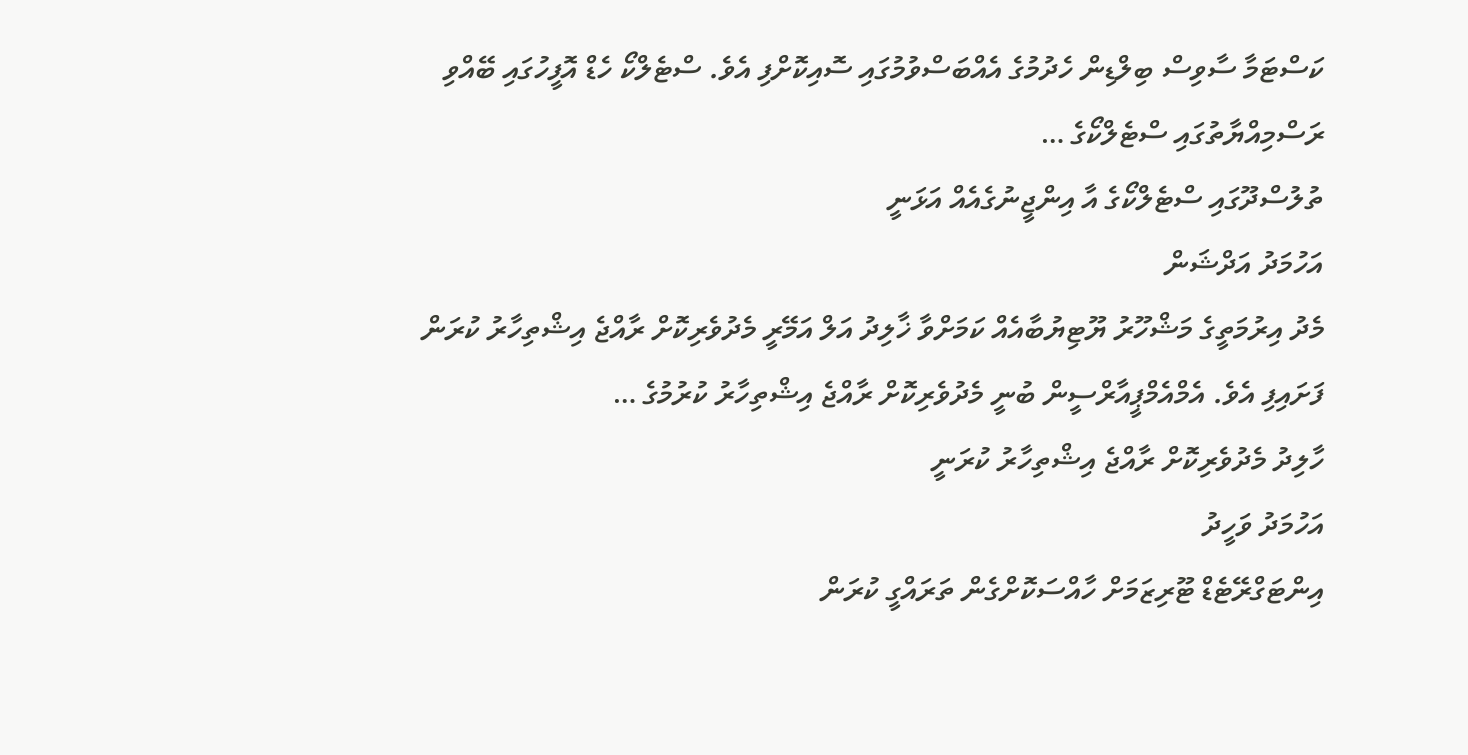ކަސްޓަމާ ސާވިސް ބިލްޑިން ހެދުމުގެ އެއްބަސްވުމުގައި ސޮއިކޮށްފި އެވެ. ސްޓެލްކޯ ހެޑް އޮފީހުގައި ބޭއްވި ރަސްމިއްޔާތުގައި ސްޓެލްކޯގެ …
ތުލުސްދޫގައި ސްޓެލްކޯގެ އާ އިންޖީނުގެއެއް އަޅަނީ
އަހުމަދު އަދްޝަން
މެދު އިރުމަތީގެ މަޝްހޫރު ޔޫޓިޔުބާއެއް ކަމަށްވާ ޚާލިދު އަލް އަމޭރީ މެދުވެރިކޮށް ރާއްޖެ އިޝްތިހާރު ކުރަން ފަށައިފި އެވެ. އެމްއެމްޕީއާރްސީން ބުނީ މެދުވެރިކޮށް ރާއްޖެ އިޝްތިހާރު ކުރުމުގެ …
ހާލިދު މެދުވެރިކޮށް ރާއްޖެ އިޝްތިހާރު ކުރަނީ
އަހުމަދު ވަހީދު
އިންޓަގްރޭޓެޑް ޓޫރިޒަމަށް ހާއްސަކޮށްގެން ތަރައްގީ ކުރަން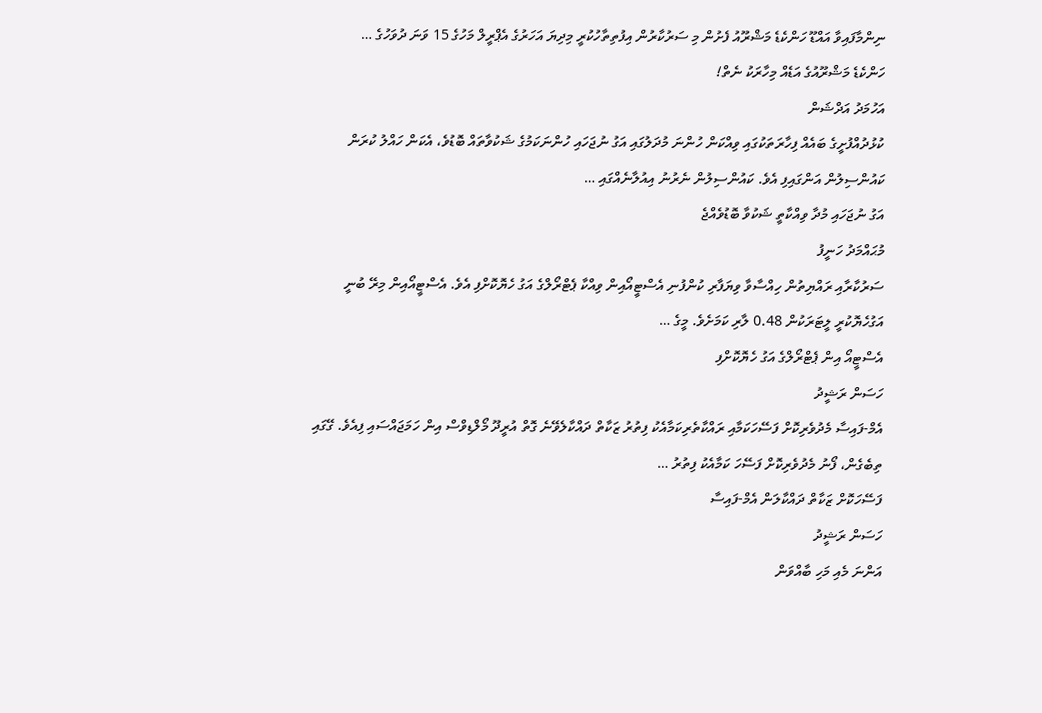ނިންމާފައިވާ އައްޑޫ ހަންކެޑެ މަޝްރޫއު ފެށުން މި ސަރުކާރުން އިފުތިތާހުކުރީ މިދިޔަ އަހަރުގެ އެޕްރީލް މަހުގެ 15 ވަނަ ދުވަހުގެ …
ހަންކެޑެ މަޝްރޫއުގެ އަޑެއް މިހާރަކު ނެތް!
އަހުމަދު އަދްޝަން
ކުޅުދުއްފުށީގެ ބައެއް ފިހާރަތަކުގައި ވިއްކަން ހުންނަ މުދަލުގައި އަގު ނުޖަހައި ހުންނަކަމުގެ ޝަކުވާތައް ބޮޑުވެ، އެކަން ހައްލު ކުރަން ކައުންސިލުން އަންގައިފި އެވެ. ކައުންސިލުން ނެރުނު އިއުލާނެއްގައި …
އަގު ނުޖަހައި މުދާ ވިއްކާތީ ޝަކުވާ ބޮޑުވެއްޖެ
މުޙައްމަދު ހަނީފު
ސަރުކާރާއި ރައްޔިތުން ހިއްސާވާ ވިޔަފާރި ކުންފުނި އެސްޓީއޯއިން ވިއްކާ ޕެޓްރޯލްގެ އަގު ހެޔޮކޮށްފި އެވެ. އެސްޓީއޯއިން މިރޭ ބުނީ އަގުހެޔޮކުރީ ލީޓަރަކުން 0.48 ލާރި ކަމަށެވެ. މީގެ …
އެސްޓީއޯ އިން ޕެޓްރޯލްގެ އަގު ހެޔޮކޮށްފި
ހަސަން ރަޝީދު
އެމް-ފައިސާ މެދުވެރިކޮށް ފަސޭހަކަމާއި ރައްކާތެރިކަމާއެކު ފިތުރު ޒަކާތް ދައްކާލެވޭނެ ގޮތް އުރީދޫ މޯލްޑިވްސް އިން ހަމަޖައްސައި ފިއެވެ. ގޭގައި ތިބެގެން، ފޯނު މެދުވެރިކޮށް ފަސޭހަ ކަމާއެކު ފިތުރު …
ފަސޭހަކޮށް ޒަކާތް ދައްކާލަން އެމް-ފައިސާ
ހަސަން ރަޝީދު
އަންނަ މެއި މަހި ބާއްވަން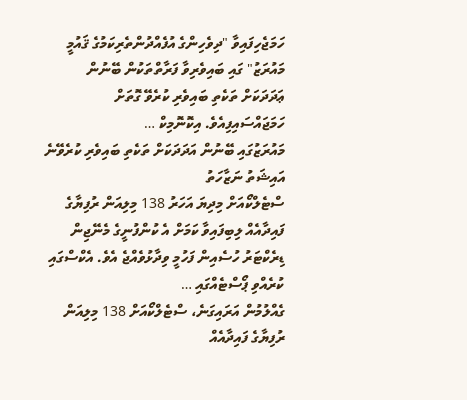ހަމަޖެހިފައިވާ "ދިވެހިންގެ އުފެއްދުންތެރިކަމުގެ ޤައުމީ މައުރަޒު" ގައި ބައިވެރިވާ ފަރާތްތަކުން ބޭނުން ޢަދަދަކަށް ތަކެތި ބައިވެރި ކުރެވޭ ގޮތަށް ހަމަޖައްސައިފިއެވެ. އިކޮނޮމިކް …
މައުރަޒުގައި ބޭނުން އަދަދަކަށް ތަކެތި ބައިވެރި ކުރެވޭނެ
އައިޝަތު ނަޒާހަތު
ސްޓެލްކޯއަށް މިދިޔަ އަހަރު 138 މިލިއަން ރުފިޔާގެ ފައިދާއެއް ލިބިފައިވާ ކަމަށް އެ ކުންފުނީގެ މެނޭޖިން ޑިރެކްޓަރު ހުސެއިން ފަހުމީ ވިދާޅުވެއްޖެ އެވެ. އެކްސްގައި ކުރެއްވި ޕޯސްޓެއްގައި …
ގެއްލުމުން އަރައިގަނެ، ސްޓެލްކޯއަށް 138 މިލިއަން ރުފިޔާގެ ފައިދާއެއް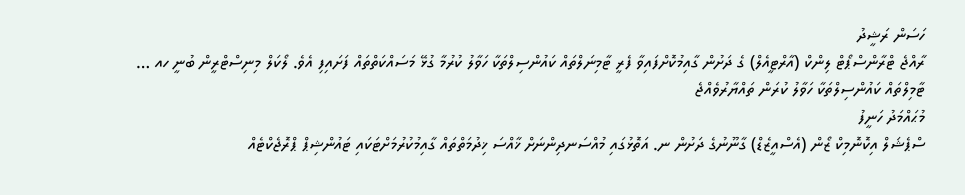ހަސަން ރަޝީދު
ރާއްޖެ ޓްރާންސްޕޯޓް ލިންކް (އާރްޓީއެލް) ގެ ދަށުން ގާއިމުކޮށްފައިވާ ފެރީ ޓާމިނަލްތައް ކައުންސިލްތަކާ ހަވާލު ކުރުމާ ގުޅޭ މަސައްކަތްތައް ފަށައިފި އެވެ. ލޯކަލް މިނިސްޓްރީން ބުނީ ހއ …
ޓާމިލްތައް ކައުންސިލްތަކާ ހަވާލު ކުރަން ތައްޔާރުވެއްޖެ
މުޙައްމަދު ހަނީފު
ސްޕެޝަލް އިކޮނޮމިކް ޒޯން (އެސްއީޒެޑް) ގާނޫނުގެ ދަށުން ނ. އަތޮޅުގައި މުއްސަނދިންނަށް ޚާއްސަ ޚިދުމަތްތައް ގާއިމުކުރުމަށްޓަކައި ޓައުންޝިޕް ޕްރޮޖެކްޓެއް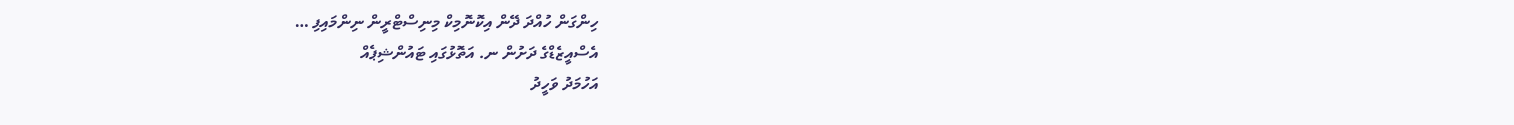ހިންގަން ހުއްދަ ދޭން އިކޮނޮމިކް މިނިސްޓްރީން ނިންމައިފި …
އެސްއީޒެޑްގެ ދަށުން ނ. އަތޮޅުގައި ޓައުންޝިޕެއް
އަހުމަދު ވަހީދު